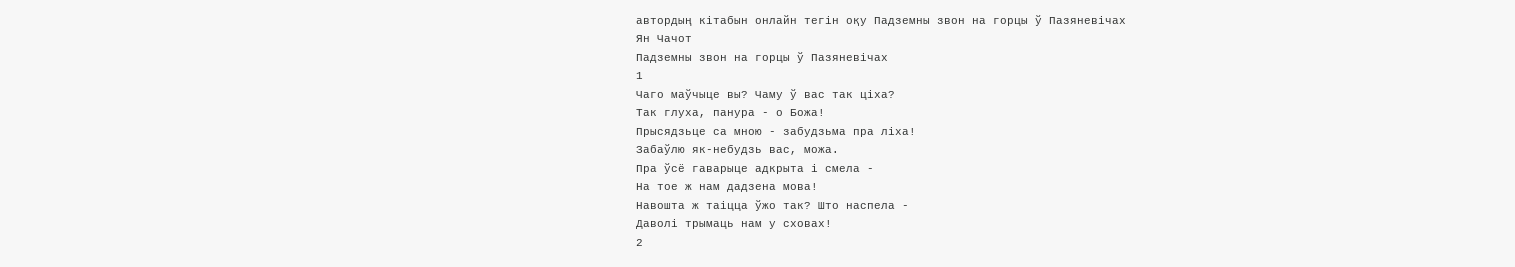автордың кітабын онлайн тегін оқу Падземны звон на горцы ў Пазяневічах
Ян Чачот
Падземны звон на горцы ў Пазяневічах
1
Чаго маўчыце вы? Чаму ў вас так ціха?
Так глуха, панура - о Божа!
Прысядзьце са мною - забудзьма пра ліха!
Забаўлю як-небудзь вас, можа.
Пра ўсё гаварыце адкрыта і смела -
На тое ж нам дадзена мова!
Навошта ж таіцца ўжо так? Што наспела -
Даволі трымаць нам у сховах!
2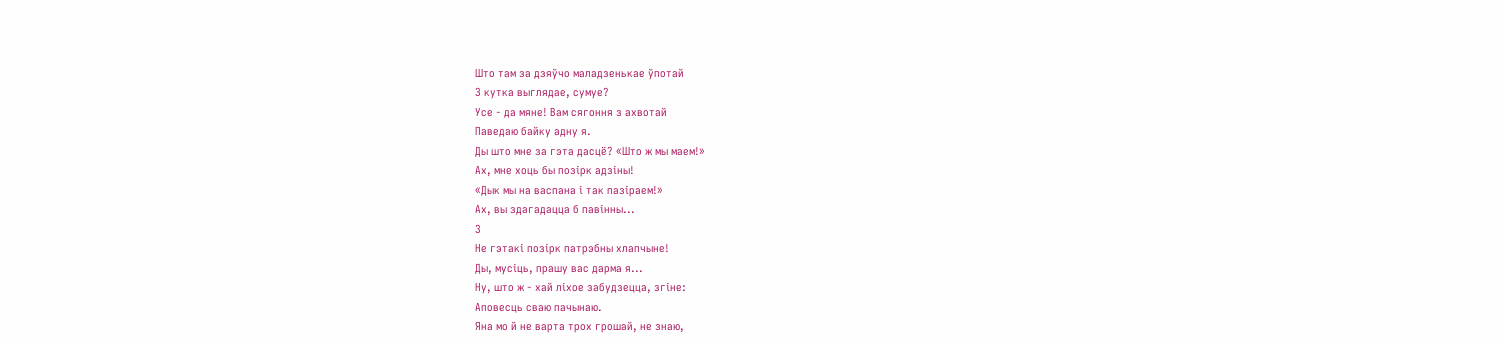Што там за дзяўчо маладзенькае ўпотай
З кутка выглядае, сумуе?
Усе - да мяне! Вам сягоння з ахвотай
Паведаю байку адну я.
Ды што мне за гэта дасцё? «Што ж мы маем!»
Ах, мне хоць бы позірк адзіны!
«Дык мы на васпана і так пазіраем!»
Ах, вы здагадацца б павінны...
3
Не гэтакі позірк патрэбны хлапчыне!
Ды, мусіць, прашу вас дарма я...
Ну, што ж - хай ліхое забудзецца, згіне:
Аповесць сваю пачынаю.
Яна мо й не варта трох грошай, не знаю,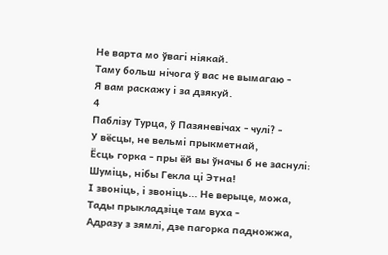Не варта мо ўвагі ніякай.
Таму больш нічога ў вас не вымагаю -
Я вам раскажу і за дзякуй.
4
Паблізу Турца, ў Пазяневічах - чулі? -
У вёсцы, не вельмі прыкметнай,
Ёсць горка - пры ёй вы ўначы б не заснулі:
Шуміць, нібы Гекла ці Этна!
І звоніць, і звоніць... Не верыце, можа,
Тады прыкладзіце там вуха -
Адразу з зямлі, дзе пагорка падножжа,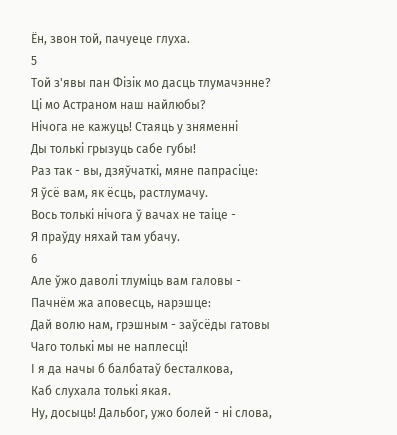Ён, звон той, пачуеце глуха.
5
Той з'явы пан Фізік мо дасць тлумачэнне?
Ці мо Астраном наш найлюбы?
Нічога не кажуць! Стаяць у зняменні
Ды толькі грызуць сабе губы!
Раз так - вы, дзяўчаткі, мяне папрасіце:
Я ўсё вам, як ёсць, растлумачу.
Вось толькі нічога ў вачах не таіце -
Я праўду няхай там убачу.
6
Але ўжо даволі тлуміць вам галовы -
Пачнём жа аповесць, нарэшце:
Дай волю нам, грэшным - заўсёды гатовы
Чаго толькі мы не наплесці!
І я да начы б балбатаў бесталкова,
Каб слухала толькі якая.
Ну, досыць! Дальбог, ужо болей - ні слова,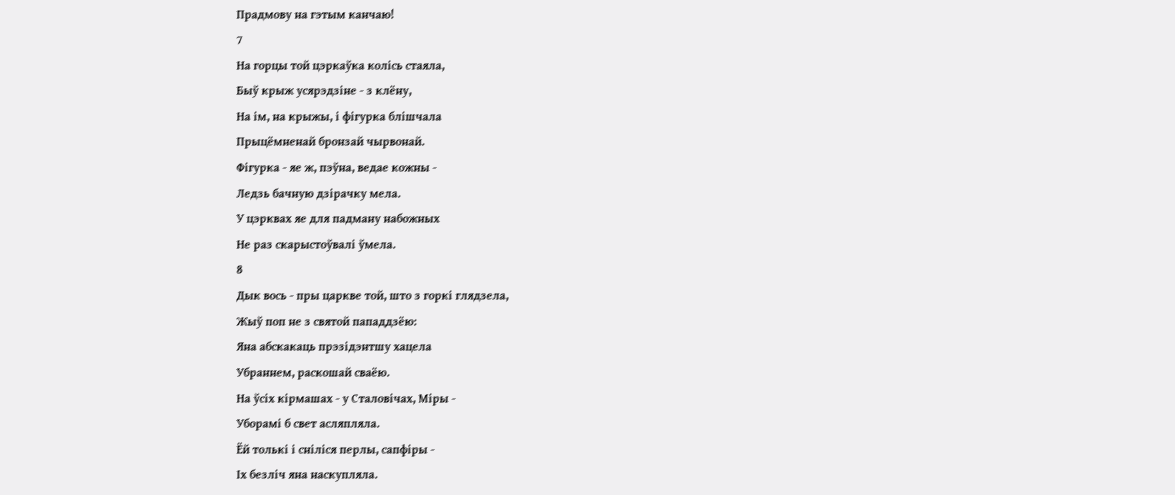Прадмову на гэтым канчаю!
7
На горцы той цэркаўка колісь стаяла,
Быў крыж усярэдзіне - з клёну,
На ім, на крыжы, і фігурка блішчала
Прыцёмненай бронзай чырвонай.
Фігурка - яе ж, пэўна, ведае кожны -
Ледзь бачную дзірачку мела.
У цэрквах яе для падману набожных
Не раз скарыстоўвалі ўмела.
8
Дык вось - пры царкве той, што з горкі глядзела,
Жыў поп не з святой пападдзёю:
Яна абскакаць прэзідэнтшу хацела
Убраннем, раскошай сваёю.
На ўсіх кірмашах - у Сталовічах, Міры -
Уборамі б свет асляпляла.
Ёй толькі і сніліся перлы, сапфіры -
Іх безліч яна наскупляла.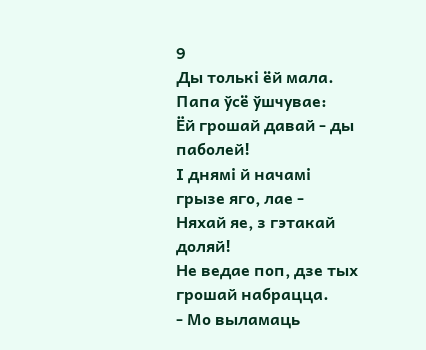9
Ды толькі ёй мала. Папа ўсё ўшчувае:
Ёй грошай давай - ды паболей!
І днямі й начамі грызе яго, лае -
Няхай яе, з гэтакай доляй!
Не ведае поп, дзе тых грошай набрацца.
- Мо выламаць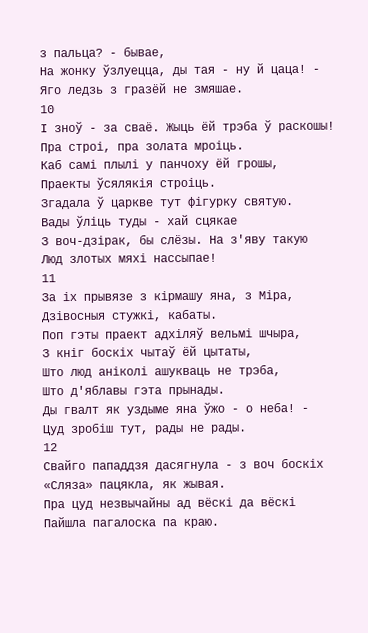з пальца? - бывае,
На жонку ўзлуецца, ды тая - ну й цаца! -
Яго ледзь з гразёй не змяшае.
10
І зноў - за сваё. Жыць ёй трэба ў раскошы!
Пра строі, пра золата мроіць.
Каб самі плылі у панчоху ёй грошы,
Праекты ўсялякія строіць.
Згадала ў царкве тут фігурку святую.
Вады ўліць туды - хай сцякае
З воч-дзірак, бы слёзы. На з'яву такую
Люд злотых мяхі нассыпае!
11
За іх прывязе з кірмашу яна, з Міра,
Дзівосныя стужкі, кабаты.
Поп гэты праект адхіляў вельмі шчыра,
З кніг боскіх чытаў ёй цытаты,
Што люд аніколі ашукваць не трэба,
Што д'яблавы гэта прынады.
Ды гвалт як уздыме яна ўжо - о неба! -
Цуд зробіш тут, рады не рады.
12
Свайго пападдзя дасягнула - з воч боскіх
«Сляза» пацякла, як жывая.
Пра цуд незвычайны ад вёскі да вёскі
Пайшла пагалоска па краю.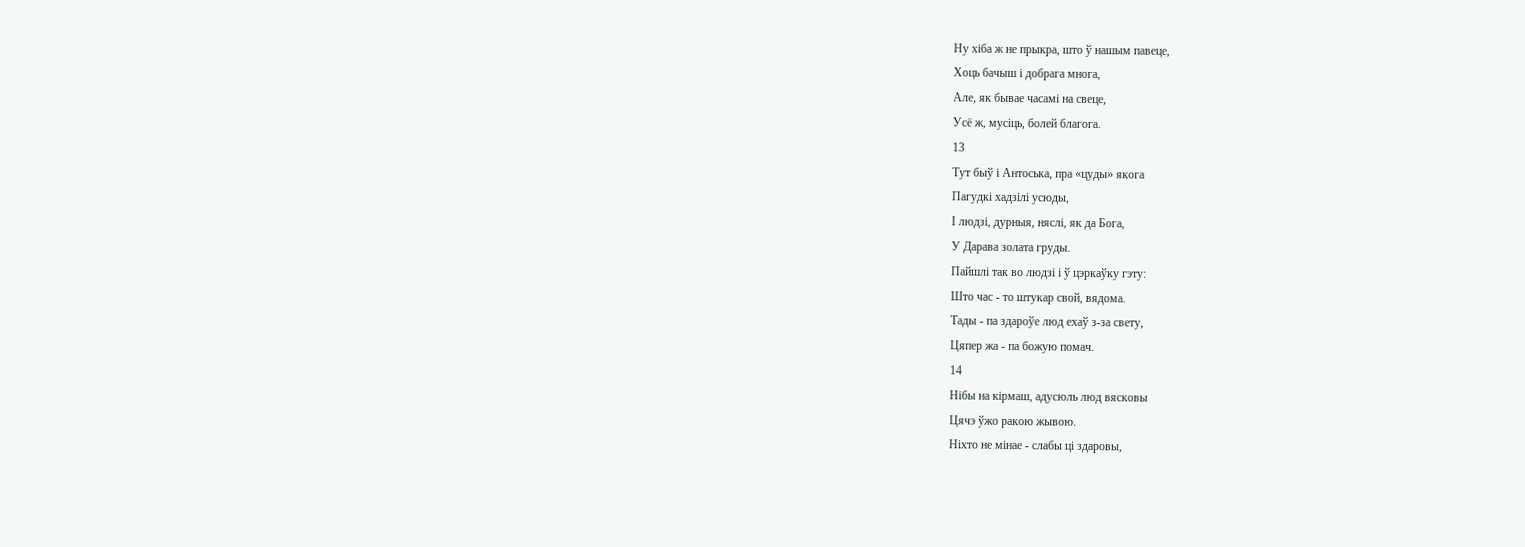Ну хіба ж не прыкра, што ў нашым павеце,
Хоць бачыш і добрага многа,
Але, як бывае часамі на свеце,
Усё ж, мусіць, болей благога.
13
Тут быў і Антоська, пра «цуды» якога
Пагудкі хадзілі усюды,
І людзі, дурныя, няслі, як да Бога,
У Дарава золата груды.
Пайшлі так во людзі і ў цэркаўку гэту:
Што час - то штукар свой, вядома.
Тады - па здароўе люд ехаў з-за свету,
Цяпер жа - па божую помач.
14
Нібы на кірмаш, адусюль люд вясковы
Цячэ ўжо ракою жывою.
Ніхто не мінае - слабы ці здаровы,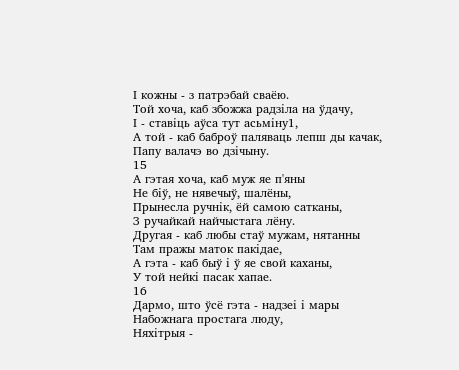І кожны - з патрэбай сваёю.
Той хоча, каб збожжа радзіла на ўдачу,
І - ставіць аўса тут асьміну1,
А той - каб баброў паляваць лепш ды качак,
Папу валачэ во дзічыну.
15
А гэтая хоча, каб муж яе п'яны
Не біў, не нявечыў, шалёны,
Прынесла ручнік, ёй самою сатканы,
З ручайкай найчыстага лёну.
Другая - каб любы стаў мужам, нятанны
Там пражы маток пакідае,
А гэта - каб быў і ў яе свой каханы,
У той нейкі пасак хапае.
16
Дармо, што ўсё гэта - надзеі і мары
Набожнага простага люду,
Няхітрыя -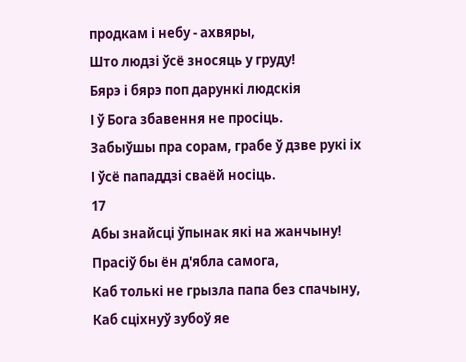продкам і небу - ахвяры,
Што людзі ўсё зносяць у груду!
Бярэ і бярэ поп дарункі людскія
І ў Бога збавення не просіць.
Забыўшы пра сорам, грабе ў дзве рукі іх
І ўсё пападдзі сваёй носіць.
17
Абы знайсці ўпынак які на жанчыну!
Прасіў бы ён д'ябла самога,
Каб толькі не грызла папа без спачыну,
Каб сціхнуў зубоў яе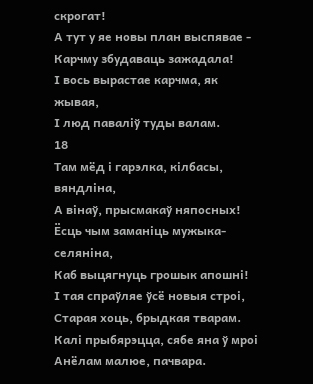скрогат!
А тут у яе новы план выспявае -
Карчму збудаваць зажадала!
І вось вырастае карчма, як жывая,
І люд паваліў туды валам.
18
Там мёд і гарэлка, кілбасы, вяндліна,
А вінаў, прысмакаў няпосных!
Ёсць чым заманіць мужыка-селяніна,
Каб выцягнуць грошык апошні!
І тая спраўляе ўсё новыя строі,
Старая хоць, брыдкая тварам.
Калі прыбярэцца, сябе яна ў мроі
Анёлам малюе, пачвара.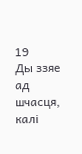19
Ды ззяе ад шчасця, калі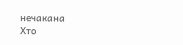нечакана
Хто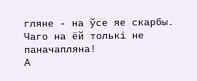гляне - на ўсе яе скарбы.
Чаго на ёй толькі не паначапляна!
А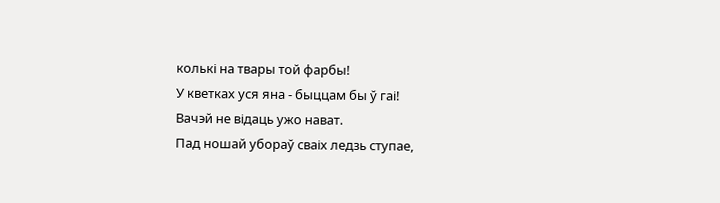колькі на твары той фарбы!
У кветках уся яна - быццам бы ў гаі!
Вачэй не відаць ужо нават.
Пад ношай убораў сваіх ледзь ступае,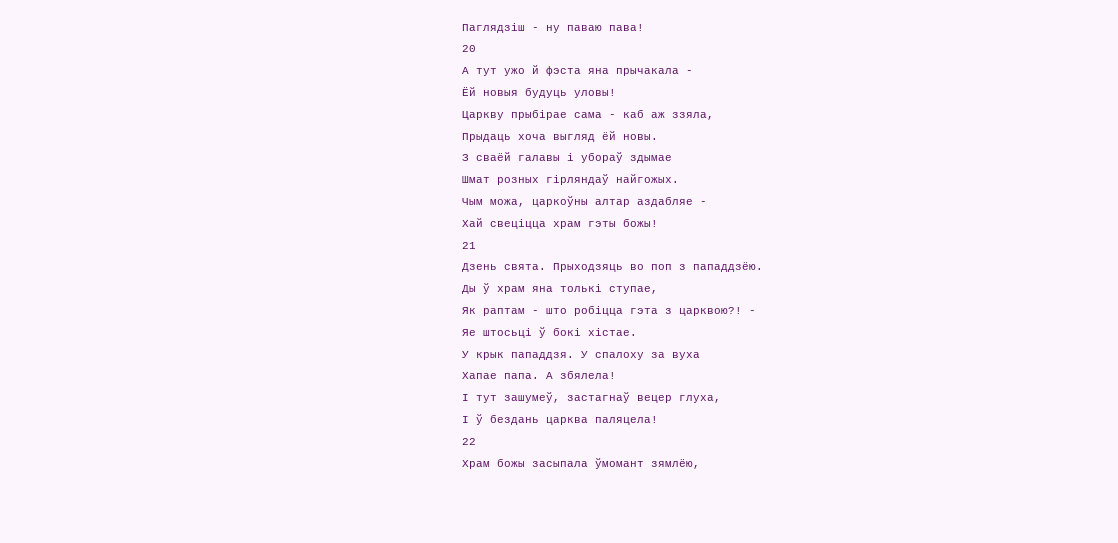Паглядзіш - ну паваю пава!
20
А тут ужо й фэста яна прычакала -
Ёй новыя будуць уловы!
Царкву прыбірае сама - каб аж ззяла,
Прыдаць хоча выгляд ёй новы.
З сваёй галавы і убораў здымае
Шмат розных гірляндаў найгожых.
Чым можа, царкоўны алтар аздабляе -
Хай свеціцца храм гэты божы!
21
Дзень свята. Прыходзяць во поп з пападдзёю.
Ды ў храм яна толькі ступае,
Як раптам - што робіцца гэта з царквою?! -
Яе штосьці ў бокі хістае.
У крык пападдзя. У спалоху за вуха
Хапае папа. А збялела!
І тут зашумеў, застагнаў вецер глуха,
І ў бездань царква паляцела!
22
Храм божы засыпала ўмомант зямлёю,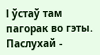І ўстаў там пагорак во гэты.
Паслухай -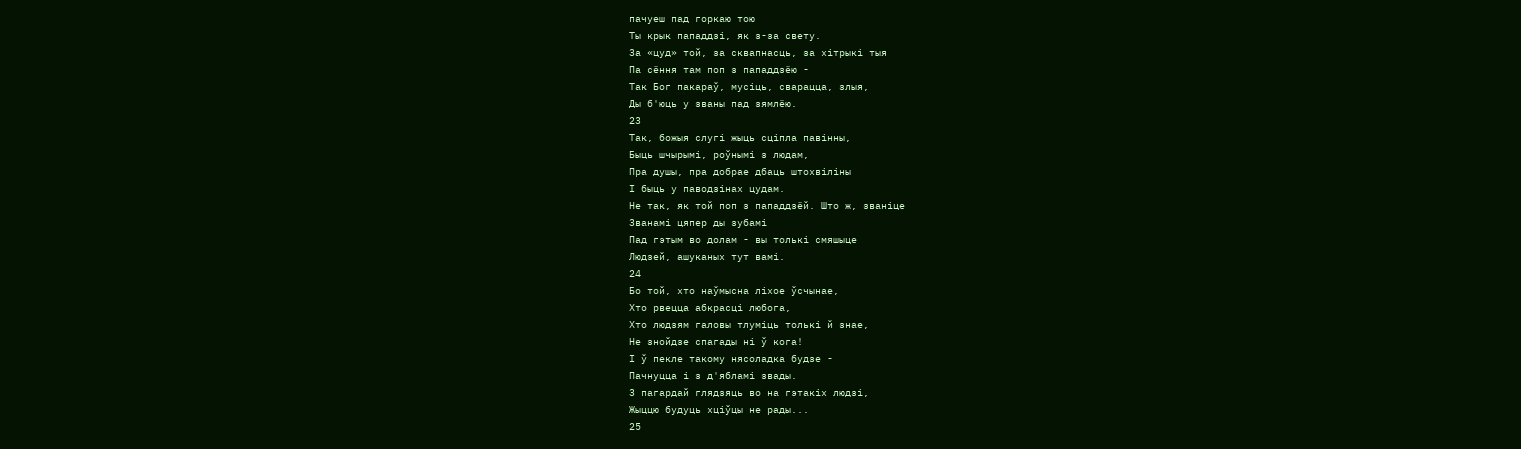пачуеш пад горкаю тою
Ты крык пападдзі, як з-за свету.
За «цуд» той, за сквапнасць, за хітрыкі тыя
Па сёння там поп з пападдзёю -
Так Бог пакараў, мусіць, сварацца, злыя,
Ды б'юць у званы пад зямлёю.
23
Так, божыя слугі жыць сціпла павінны,
Быць шчырымі, роўнымі з людам,
Пра душы, пра добрае дбаць штохвіліны
І быць у паводзінах цудам.
Не так, як той поп з пападдзёй. Што ж, званіце
Званамі цяпер ды зубамі
Пад гэтым во долам - вы толькі смяшыце
Людзей, ашуканых тут вамі.
24
Бо той, хто наўмысна ліхое ўсчынае,
Хто рвецца абкрасці любога,
Хто людзям галовы тлуміць толькі й знае,
Не знойдзе спагады ні ў кога!
І ў пекле такому нясоладка будзе -
Пачнуцца і з д'ябламі звады.
З пагардай глядзяць во на гэтакіх людзі,
Жыццю будуць хціўцы не рады...
25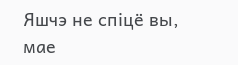Яшчэ не спіцё вы, мае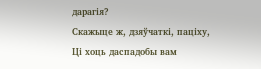дарагія?
Скажыце ж, дзяўчаткі, паціху,
Ці хоць даспадобы вам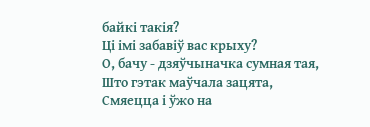байкі такія?
Ці імі забавіў вас крыху?
О, бачу - дзяўчыначка сумная тая,
Што гэтак маўчала зацята,
Смяецца і ўжо на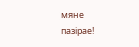мяне пазірае!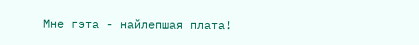Мне гэта - найлепшая плата!